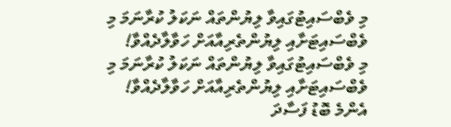މި ވެބްސައިޓުގައިވާ ލިޔުންތައް ނަކަލު ކުރާނަމަ މި ވެބްސައިޓަށާއި ލިޔުންތެރިއާއަށް ހަވާލާދެއްވާ!
މި ވެބްސައިޓުގައިވާ ލިޔުންތައް ނަކަލު ކުރާނަމަ މި ވެބްސައިޓަށާއި ލިޔުންތެރިއާއަށް ހަވާލާދެއްވާ!
އެންމެ ބޮޑު ފަސާދަ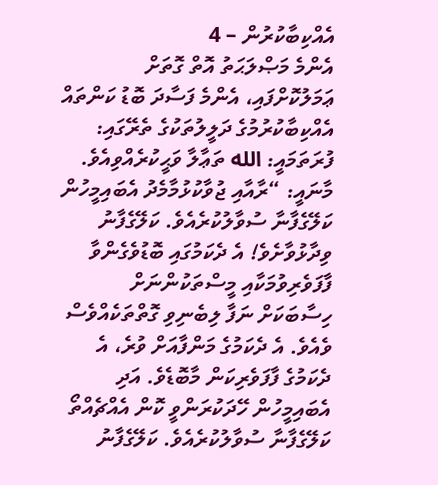އެއްކިބާކުރުން – 4
އެންމެ މަޞްލަޙަތު އޮތް ގޮތަށް ޢަމަލުކޮށްފައި، އެންމެ ފަސާދަ ބޮޑު ކަންތައް އެއްކިބާކުރުމުގެ ދަލީލުތަކުގެ ތެރޭގައި:
ފުރަތަމައީ: الله ތަޢާލާ ވަޙީކުރެއްވިއެވެ.
މާނައީ: “ރާއާއި ޖުވާކުޅުމާމެދު އެބައިމީހުން ކަލޭގެފާނާ ސުވާލުކުރެއެވެ. ކަލޭގެފާނު ވިދާޅުވާށެވެ! އެ ދެކަމުގައި ބޮޑުވެގެންވާ ފާފަވެރިވުމަކާއި މީސްތަކުންނަށް ހިސާބަކަށް ނަފާ ލިބެނިވި ގޮތްތަކެއްވެސް ވެއެވެ. އެ ދެކަމުގެ މަންފާއަށް ވުރެ، އެ ދެކަމުގެ ފާފަވެރިކަން މާބޮޑެވެ. އަދި އެބައިމީހުން ހޭދަކުރަންވީ ކޮން އެއްޗެއްތޯ ކަލޭގެފާނާ ސުވާލުކުރެއެވެ. ކަލޭގެފާނު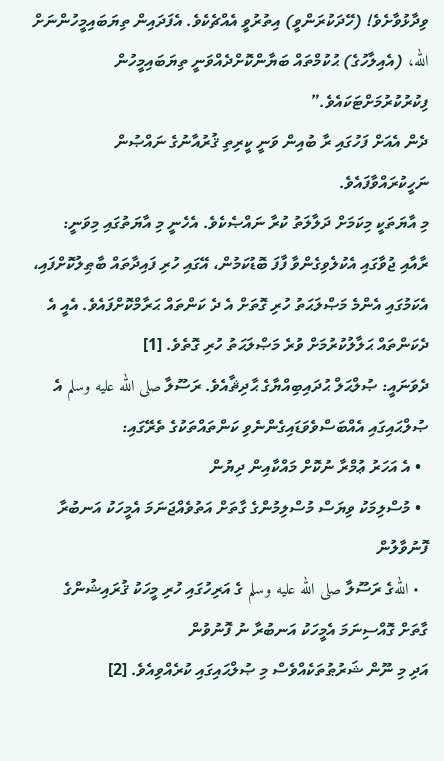ވިދާޅުވާށެވެ! (ހޭދަކުރަންވީ) އިތުރުވީ އެއްޗެކެވެ. އެފަދައިން ތިޔަބައިމީހުންނަށް الله، (އެއިލާހުގެ) ޙުކުމްތައް ބަޔާންކޮށްދެއްވަނީ ތިޔަބައިމީހުން ފިކުރުކުރުމަށްޓަކައެވެ.”
ދެން އެއަށް ފަހުގައި ރާ ބުއިން ވަނީ ކީރިތި ޤުރުއާނުގެ ނައްޞުން ނަހީކުރައްވާފައެވެ.
މި އާޔަތަކީ މިކަމަށް ދަލާލަތު ކުރާ ނައްޞެކެވެ. އެހެނީ މި އާޔަތުގައި މިވަނީ: ރާއާއި ޖުވާގައި އެކުލެވިގެންވާ ފާފަ ބޮޑުކަމުން، އޭގައި ހުރި ފައިދާތައް ބާޠިލުކޮށްފައި، އެކަމުގައި އެންމެ މަޞްލަޙަތު ހުރި ގޮތަށް އެ ދެ ކަންތައް ޙަރާމްކޮށްފައެވެ. އެއީ އެ ދެކަންތައް ޙަލާލުކުރުމަށް ވުރެ މަޞްލަޙަތު ހުރި ގޮތެވެ. [1]
ދެވަނައީ: ޞުލްޙަލް ޙުދައިބިއްޔާގެ ޙާދިޘާއެވެ. ރަސޫލާ صلى الله عليه وسلم އެ ޞުލްޙައިގައި އެއްބަސްވެވަޑައިގެންނެވި ކަންތައްތަކުގެ ތެރޭގައި:
  • އެ އަހަރު ޢުމްރާ ނުކޮށް މައްކާއިން ދިޔުން
  • މުސްލިމަކު ވިޔަސް މުސްލިމުންގެ ގާތަށް އަތުވެއްޖަނަމަ އެމީހަކު އަނބުރާ ފޮނުވާލުން
  • اللهގެ ރަސޫލާ صلى الله عليه وسلم ގެ އަރިހުގައި ހުރި މީހަކު ޤުރައިޝުންގެ ގާތަށް ގޮއްސިނަމަ އެމީހަކު އަނބުރާ ނު ފޮނުވުން
އަދި މި ނޫން ޝަރުޠުތަކެއްވެސް މި ޞުލްޙައިގައި ކުރެއްވިއެވެ. [2]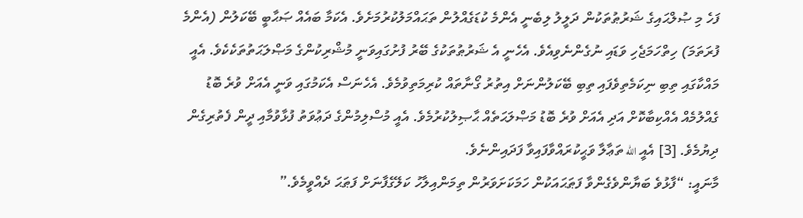ފަހެ މި ޞުލްޙައިގެ ޝަރުޠުތަކުން ދަލީލު ލިބެނީ އެންމެ ކުޑަގެއްލުން ތަޙައްމަލުކުރުމަށެވެ. އެކަމާ ބައެއް ޞަޙާބީ ބޭކަލުން (އެންމެ ފުރަތަމަ) ހިތްހަމަޖެހި ވަޑައި ނުގެންނެވިއެވެ. އެހެނީ އެ ޝަރުޠުތަކުގެ ބޭރު ފުށުގައިވަނީ މުޝްރިކުންގެ މަޞްލަޙަތުތަކެކެވެ. އެއީ މައްކާގައި ތިބި ނިކަމެތިވެފައި ތިބި ބޭކަލުންނަށް އިތުރު ގޯނާތައް ކުރިމަތިވުމެވެ. އެހެނަސް އެކަމުގައި ވަނީ އެއަށް ވުރެ ބޮޑު ގެއްލުމެއް އެއްކިބާކޮށް އަދި އެއަށް ވުރެ ބޮޑު މަޞްލަޙަތެއް ޙާޞިލުކުރުމެވެ. އެއީ މުސްލިމުންގެ ދަޢުވަތު ފުޅާވުމާއި ދީން ފެތުރިގެން ދިޔުމެވެ. [3] އެއީ الله ތަޢާލާ ވަޙީކުރައްވާފައިވާ ފަދައިންނެވެ.
މާނައީ: “ފާޅުވެ ބަޔާންވެގެންވާ ފަޠަޙައަކުން ހަމަކަށަވަރުން ތިމަންއިލާހު ކަލޭގެފާނަށް ފަޠަޙަ ދެއްވީމެވެ.”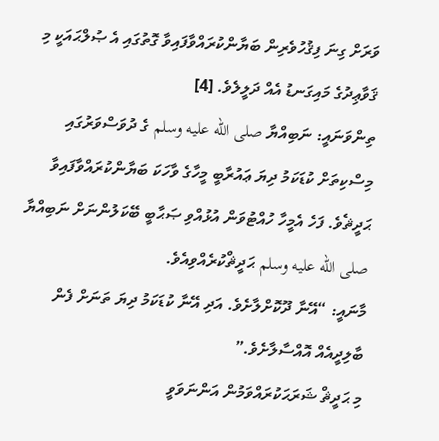ވަރަށް ގިނަ ފިޤުހުވެރިން ބަޔާންކުރައްވާފައިވާ ގޮތުގައި އެ ޞުލްޙައަކީ މި ޤަވާޢިދުގެ މައިގަނޑު އެއް ދަލީލެވެ. [4]
ތިންވަނައީ: ނަބިއްޔާ صلى الله عليه وسلم ގެ ދުވަސްވަރުގައި މިސްކިތަށް ކުޑަކަމު ދިޔަ ޢައުރާބީ މީހާގެ ވާހަކަ ބަޔާންކުރައްވާފައިވާ ޙަދީޘެވެ. ފަހެ އެމީހާ ހުއްޓުވަން އުޅުއްވި ޞަޙާބީ ބޭކަލުންނަށް ނަބިއްޔާ صلى الله عليه وسلم ޙަދީޘްކުރެއްވިއެވެ.
މާނައީ: “އޭނާ ދޫކޮށްލާށެވެ. އަދި އޭނާ ކުޑަކަމު ދިޔަ ތަނަށް ފެން ބާލިދީއެއް އޮއްސާލާށެވެ.”
މި ޙަދީޘް ޝަރަޙަކުރައްވަމުން އަންނަވަވީ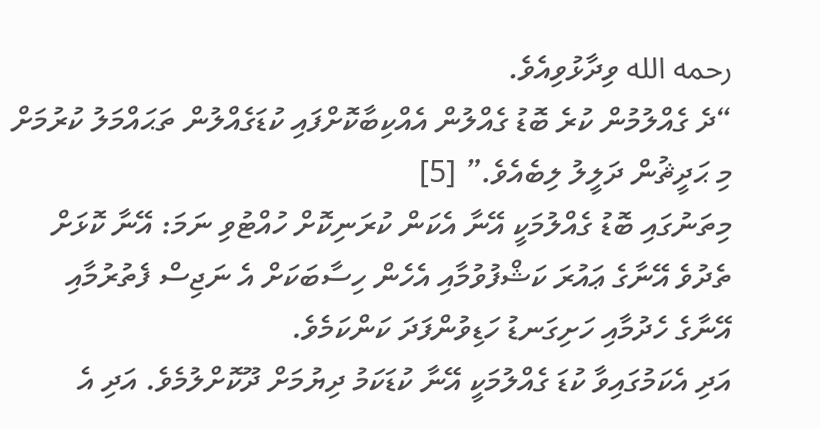رحمه الله ވިދާޅުވިއެވެ.
“ދެ ގެއްލުމުން ކުރެ ބޮޑު ގެއްލުން އެއްކިބާކޮށްފައި ކުޑަގެއްލުން ތަޙައްމަލު ކުރުމަށް މި ޙަދީޘުން ދަލީލު ލިބެއެވެ.” [5]
މިތަނުގައި ބޮޑު ގެއްލުމަކީ އޭނާ އެކަން ކުރަނިކޮށް ހުއްޓުވި ނަމަ: އޭނާ ކޮޅަށް ތެދުވެ އޭނާގެ ޢައުރަ ކަޝްފުވުމާއި އެހެން ހިސާބަކަށް އެ ނަޖިސް ފެތުރުމާއި އޭނާގެ ހެދުމާއި ހަށިގަނޑު ހަޑިވުންފަދަ ކަންކަމެވެ.
އަދި އެކަމުގައިވާ ކުޑަ ގެއްލުމަކީ އޭނާ ކުޑަކަމު ދިޔުމަށް ދޫކޮށްލުމެވެ. އަދި އެ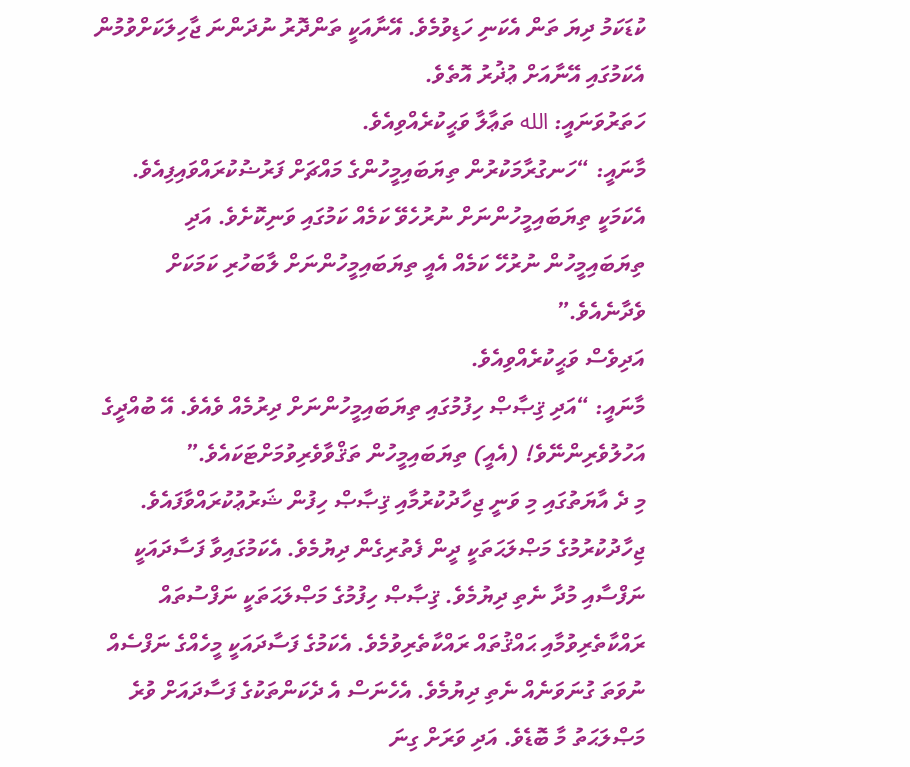ކުޑަކަމު ދިޔަ ތަން އެކަނި ހަޑިވުމެވެ. އޭނާއަކީ ތަންދޮރު ނުދަންނަ ޖާހިލަކަށްވުމުން އެކަމުގައި އޭނާއަށް ޢުޛުރު އޮތެވެ.
ހަތަރުވަނައީ: الله ތަޢާލާ ވަޙީކުރެއްވިއެވެ.
މާނައީ: “ހަނގުރާމަކުރުން ތިޔަބައިމީހުންގެ މައްޗަށް ފަރުޟުކުރައްވައިފިއެވެ. އެކަމަކީ ތިޔަބައިމީހުންނަށް ނުރުހެވޭ ކަމެއް ކަމުގައި ވަނިކޮށެވެ. އަދި ތިޔަބައިމީހުން ނުރުހޭ ކަމެއް އެއީ ތިޔަބައިމީހުންނަށް ލާބަހުރި ކަމަކަށް ވެދާނެއެވެ.”
އަދިވެސް ވަޙީކުރެއްވިއެވެ.
މާނައީ: “އަދި ޤިޞާޞް ހިފުމުގައި ތިޔަބައިމީހުންނަށް ދިރުމެއް ވެއެވެ. އޭ ބުއްދީގެ އަހުލުވެރިންނޭވެ! (އެއީ) ތިޔަބައިމީހުން ތަޤްވާވެރިވުމަށްޓަކައެވެ.”
މި ދެ އާޔަތުގައި މި ވަނީ ޖިހާދުކުރުމާއި ޤިޞާޞް ހިފުން ޝަރުޢުކުރައްވާފައެވެ. ޖިހާދުކުރުމުގެ މަޞްލަޙަތަކީ ދީން ފެތުރިގެން ދިޔުމެވެ. އެކަމުގައިވާ ފަސާދައަކީ ނަފްސާއި މުދާ ނެތި ދިޔުމެވެ. ޤިޞާޞް ހިފުމުގެ މަޞްލަޙަތަކީ ނަފްސުތައް ރައްކާތެރިވުމާއި ޙައްޤުތައް ރައްކާތެރިވުމެވެ. އެކަމުގެ ފަސާދައަކީ މީހެއްގެ ނަފްސެއް ނުވަތަ ގުނަވަނެއް ނެތި ދިޔުމެވެ. އެހެނަސް އެ ދެކަންތަކުގެ ފަސާދައަށް ވުރެ މަޞްލަޙަތު މާ ބޮޑެވެ. އަދި ވަރަށް ގިނަ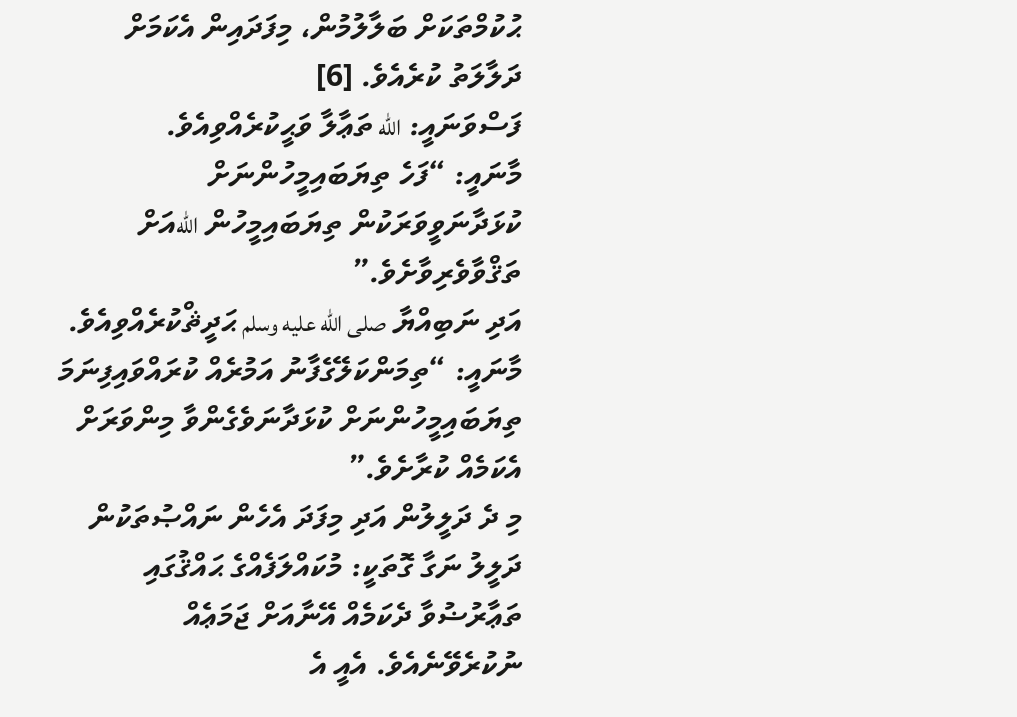ޙުކުމްތަކަށް ބަލާލުމުން، މިފަދައިން އެކަމަށް ދަލާލަތު ކުރެއެވެ. [6]
ފަސްވަނައީ: الله ތަޢާލާ ވަޙީކުރެއްވިއެވެ.
މާނައީ: “ފަހެ ތިޔަބައިމީހުންނަށް ކުޅަދާނަވީވަރަކުން ތިޔަބައިމީހުން اللهއަށް ތަޤްވާވެރިވާށެވެ.”
އަދި ނަބިއްޔާ صلى الله عليه وسلم ޙަދީޘްކުރެއްވިއެވެ.
މާނައީ: “ތިމަންކަލޭގެފާނު އަމުރެއް ކުރައްވައިފިނަމަ ތިޔަބައިމީހުންނަށް ކުޅަދާނަވެގެންވާ މިންވަރަށް އެކަމެއް ކުރާށެވެ.”
މި ދެ ދަލީލުން އަދި މިފަދަ އެހެން ނައްޞުތަކުން ދަލީލު ނަގާ ގޮތަކީ: މުކައްލަފެއްގެ ޙައްޤުގައި ތަޢާރުޟުވާ ދެކަމެއް އޭނާއަށް ޖަމަޢެއް ނުކުރެވޭނެއެވެ. އެއީ އެ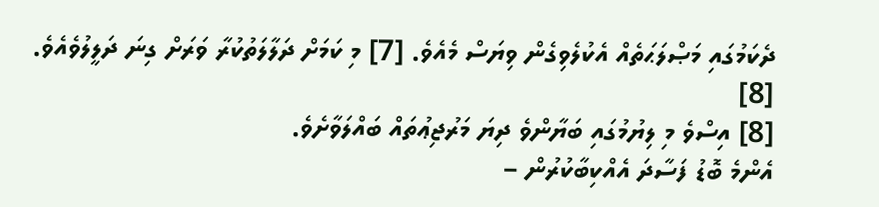ދެކަމުގައި މަޞްލަޙަތެއް އެކުލެވިގެން ވިޔަސް މެއެވެ. [7] މި ކަމަށް ދަލާލަތުކުރާ ވަރަށް ގިނަ ދަލީލުވެއެވެ. [8]
[8] އިސްވެ މި ލިޔުމުގައި ބަޔާންވެ ދިޔަ މަރުޖިޢުތައް ބައްލަވާށެވެ.
އެންމެ ބޮޑު ފަސާދަ އެއްކިބާކުރުން –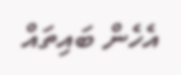އެހެން ބައިތައް